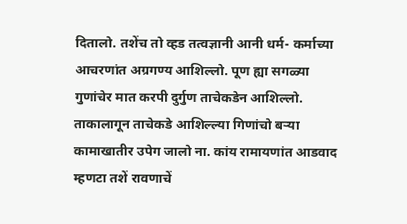दितालो. तशेंच तो व्हड तत्वज्ञानी आनी धर्म- कर्माच्या आचरणांत अग्रगण्य आशिल्लो. पूण ह्या सगळ्या गुणांचेर मात करपी दुर्गुण ताचेकडेन आशिल्लो. ताकालागून ताचेकडे आशिल्ल्या गिणांचो बऱ्या कामाखातीर उपेग जालो ना. कांय रामायणांत आडवाद म्हणटा तशें रावणाचें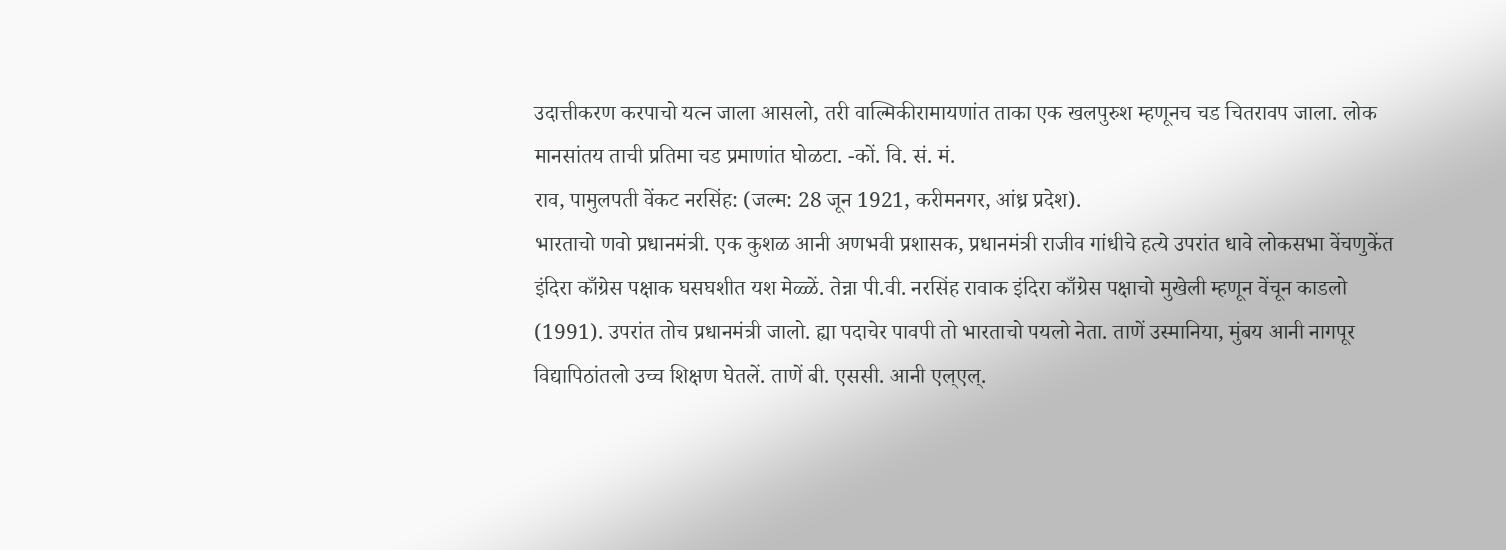उदात्तीकरण करपाचो यत्न जाला आसलो, तरी वाल्मिकीरामायणांत ताका एक खलपुरुश म्हणूनच चड चितरावप जाला. लोक मानसांतय ताची प्रतिमा चड प्रमाणांत घोळटा. -कों. वि. सं. मं.
राव, पामुलपती वेंकट नरसिंह: (जल्म: 28 जून 1921, करीमनगर, आंध्र प्रदेश).
भारताचो णवो प्रधानमंत्री. एक कुशळ आनी अणभवी प्रशासक, प्रधानमंत्री राजीव गांधीचे हत्ये उपरांत धावे लोकसभा वेंचणुकेंत इंदिरा काँग्रेस पक्षाक घसघशीत यश मेळ्ळें. तेन्ना पी.वी. नरसिंह रावाक इंदिरा काँग्रेस पक्षाचो मुखेली म्हणून वेंचून काडलो (1991). उपरांत तोच प्रधानमंत्री जालो. ह्या पदाचेर पावपी तो भारताचो पयलो नेता. ताणें उस्मानिया, मुंबय आनी नागपूर विद्यापिठांतलो उच्च शिक्षण घेतलें. ताणें बी. एससी. आनी एल्एल्.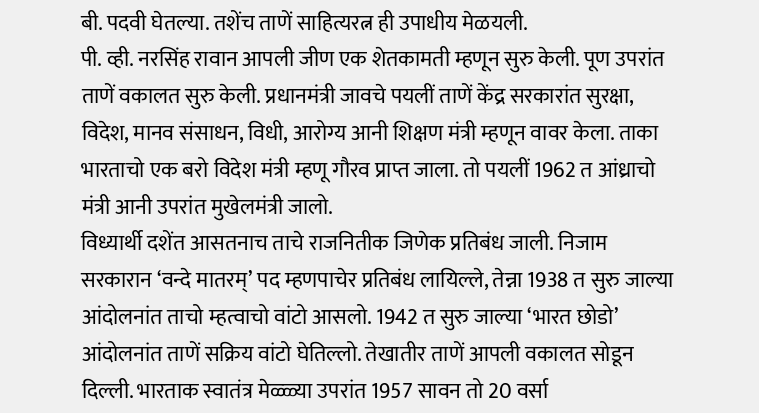बी. पदवी घेतल्या. तशेंच ताणें साहित्यरत्न ही उपाधीय मेळयली.
पी. व्ही. नरसिंह रावान आपली जीण एक शेतकामती म्हणून सुरु केली. पूण उपरांत ताणें वकालत सुरु केली. प्रधानमंत्री जावचे पयलीं ताणें केंद्र सरकारांत सुरक्षा, विदेश, मानव संसाधन, विधी, आरोग्य आनी शिक्षण मंत्री म्हणून वावर केला. ताका भारताचो एक बरो विदेश मंत्री म्हणू गौरव प्राप्त जाला. तो पयलीं 1962 त आंध्राचो मंत्री आनी उपरांत मुखेलमंत्री जालो.
विध्यार्थी दशेंत आसतनाच ताचे राजनितीक जिणेक प्रतिबंध जाली. निजाम सरकारान ‘वन्दे मातरम्’ पद म्हणपाचेर प्रतिबंध लायिल्ले, तेन्ना 1938 त सुरु जाल्या आंदोलनांत ताचो म्हत्वाचो वांटो आसलो. 1942 त सुरु जाल्या ‘भारत छोडो’ आंदोलनांत ताणें सक्रिय वांटो घेतिल्लो. तेखातीर ताणें आपली वकालत सोडून दिल्ली. भारताक स्वातंत्र मेळ्ळ्या उपरांत 1957 सावन तो 20 वर्सा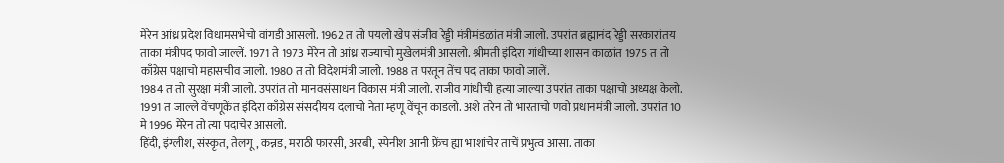मेरेन आंध्र प्रदेश विधामसभेचो वांगडी आसलो. 1962 त तो पयलो खेप संजीव रेड्डी मंत्रीमंडळांत मंत्री जालो. उपरांत ब्रह्मानंद रेड्डी सरकारांतय ताका मंत्रीपद फावो जाल्लें. 1971 ते 1973 मेरेन तो आंध्र राज्याचो मुखेलमंत्री आसलो. श्रीमती इंदिरा गांधीच्या शासन काळांत 1975 त तो काँग्रेस पक्षाचो महासचीव जालो. 1980 त तो विदेशमंत्री जालो. 1988 त परतून तेंच पद ताका फावो जालें.
1984 त तो सुरक्षा मंत्री जालो. उपरांत तो मानवसंसाधन विकास मंत्री जालो. राजीव गांधीची हत्या जाल्या उपरांत ताका पक्षाचो अध्यक्ष केलो. 1991 त जाल्ले वेंचणूकेंत इंदिरा काँग्रेस संसदीयय दलाचो नेता म्हणू वेंचून काडलो. अशे तरेन तो भारताचो णवो प्रधानमंत्री जालो. उपरांत 10 मे 1996 मेरेन तो त्या पदाचेर आसलो.
हिंदी, इंग्लीश, संस्कृत, तेलगू, कन्नड, मराठी फारसी, अरबी, स्पेनीश आनी फ्रेंच ह्या भाशांचेर ताचें प्रभुत्व आसा. ताका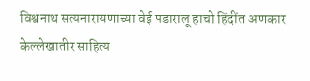विश्वनाथ सत्यनारायणाच्या वेई पडारालू हाचो हिंदींत अणकार केल्लेखातीर साहित्य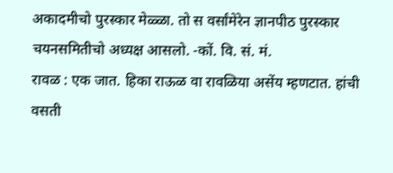अकादमीचो पुरस्कार मेळ्ळा. तो स वर्सांमेरेन ज्ञानपीठ पुरस्कार चयनसमितीचो अध्यक्ष आसलो. -कों. वि. सं. मं.
रावळ : एक जात. हिका राऊळ वा रावळिया असेंय म्हणटात. हांची वसती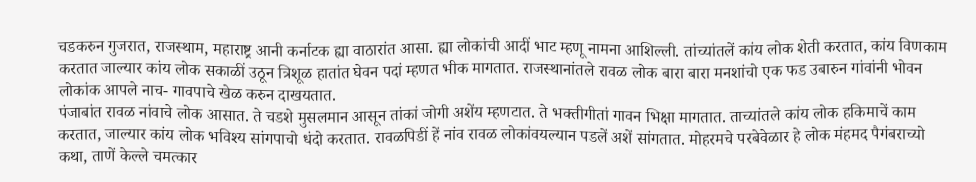चडकरुन गुजरात, राजस्थाम, महाराष्ट्र आनी कर्नाटक ह्या वाठारांत आसा. ह्या लोकांची आदीं भाट म्हणू नामना आशिल्ली. तांच्यांतलें कांय लोक शेती करतात, कांय विणकाम करतात जाल्यार कांय लोक सकाळीं उठून त्रिशूळ हातांत घेवन पदां म्हणत भीक मागतात. राजस्थानांतले रावळ लोक बारा बारा मनशांचो एक फड उबारुन गांवांनी भोवन लोकांक आपले नाच- गावपाचे खेळ करुन दाखयतात.
पंजाबांत रावळ नांवाचे लोक आसात. ते चडशे मुसलमान आसून तांकां जोगी अशेंय म्हणटात. ते भक्तीगीतां गावन भिक्षा मागतात. ताच्यांतले कांय लोक हकिमाचें काम करतात, जाल्यार कांय लोक भविश्य सांगपाचो धंदो करतात. रावळपिडीं हें नांव रावळ लोकांवयल्यान पडलें अशें सांगतात. मोहरमचे परबेवेळार हे लोक मंहमद पैगंबराच्यो कथा, ताणें केल्ले चमत्कार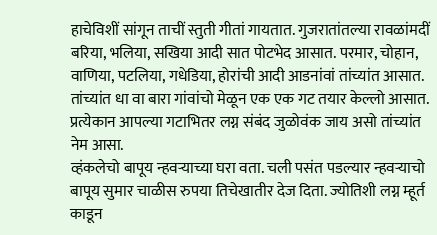हाचेविशीं सांगून ताचीं स्तुती गीतां गायतात. गुजरातांतल्या रावळांमदीं बरिया, भलिया, सखिया आदी सात पोटभेद आसात. परमार, चोहान, वाणिया, पटलिया, गधेडिया, होरांची आदी आडनांवां तांच्यांत आसात. तांच्यांत धा वा बारा गांवांचो मेळून एक एक गट तयार केल्लो आसात. प्रत्येकान आपल्या गटाभितर लग्न संबंद जुळोवंक जाय असो तांच्यांत नेम आसा.
व्हंकलेचो बापूय न्हवऱ्याच्या घरा वता. चली पसंत पडल्यार न्हवऱ्याचो बापूय सुमार चाळीस रुपया तिचेखातीर देज दिता. ज्योतिशी लग्न म्हूर्त काडून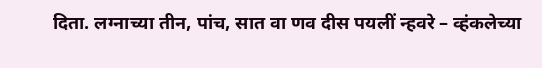दिता. लग्नाच्या तीन, पांच, सात वा णव दीस पयलीं न्हवरे – व्हंकलेच्या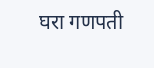घरा गणपती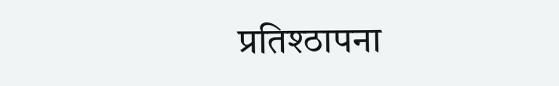प्रतिश्ठापना